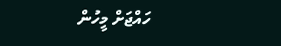ހައްޖަށް މީހުން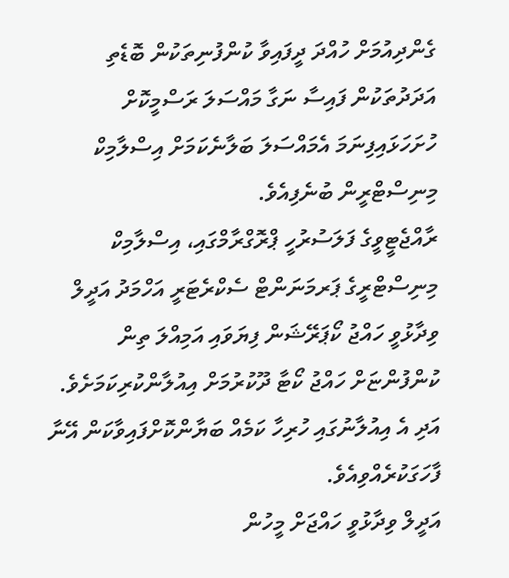ގެންދިއުމަށް ހުއްދަ ދީފައިވާ ކުންފުނިތަކުން ބޮޑެތި އަދަދުތަކުން ފައިސާ ނަގާ މައްސަލަ ރަސްމީކޮށް ހުށަހަޅައިފިނަމަ އެމައްސަލަ ބަލާނެކަމަށް އިސްލާމިކް މިނިސްޓްރީން ބުނެފިއެވެ.
ރާއްޖެޓީވީގެ ފަލަސުރުހީ ޕްރޮގްރާމްގައި، އިސްލާމިކް މިނިސްޓްރީގެ ޕަރމަނަންޓް ސެކްރެޓަރީ އަހްމަދު އަދީލް ވިދާޅުވީ ހައްޖު ކޯޕަރޭޝަން ފިޔަވައި އަމިއްލަ ތިން ކުންފުންޏަށް ހައްޖު ކޯޓާ ދޫކުރުމަށް އިއުލާންކުރިކަމަށެވެ. އަދި އެ އިއުލާނުގައި ހުރިހާ ކަމެއް ބަޔާންކޮށްފައިވާކަން އޭނާ ފާހަގަކުރެއްވިއެވެ.
އަދީލް ވިދާޅުވީ ހައްޖަށް މީހުން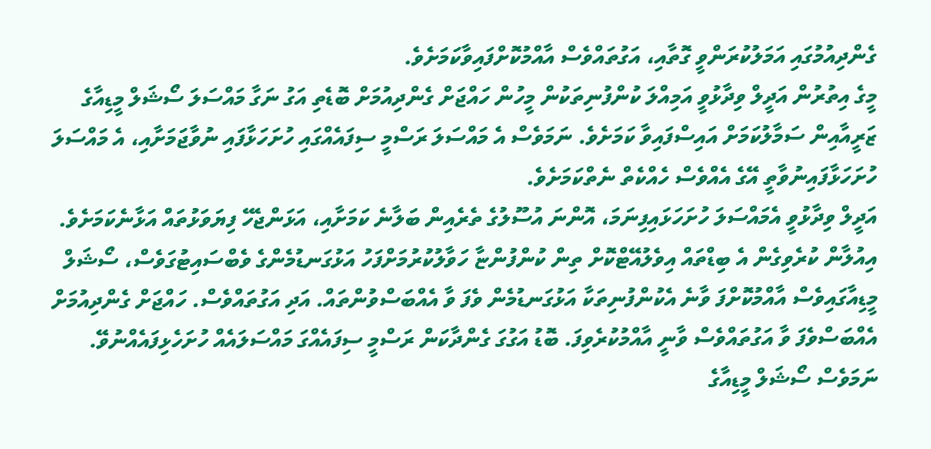ގެންދިއުމުގައި އަމަލުކުރަންވީ ގޮތާއި، އަގުތައްވެސް އާއްމުކޮށްފައިވާކަމަށެވެ.
މީގެ އިތުރުން އަދީލް ވިދާޅުވީ އަމިއްލަ ކުންފުނިތަކުން މީހުން ހައްޖަށް ގެންދިއުމަށް ބޮޑެތި އަގު ނަގާ މައްސަލަ ސޯޝަލް މީޑިއާގެ ޒަރީއާއިން ސަމާލުކަމަށް އައިސްފައިވާ ކަމަށެވެ. ނަމަވެސް އެ މައްސަލަ ރަސްމީ ސިފައެއްގައި ހުށަހަޅާފައި ނުވާޖަމަށާއި، އެ މައްސަލަ ހުށަހަޅާފައިނުވާތީ އޭގެ އެއްވެސް ހެއްކެތް ނެތްކަމަށެވެ.
އަދީލް ވިދާޅުވީ އެމައްސަލަ ހުށަހަޅައިފިނަމަ، އޮންނަ އުސޫލުގެ ތެރެއިން ބަލާނެ ކަމަށާއި، އަޅަންޖެހޭ ފިޔަވަޅުތައް އަޅާނެކަމަށެވެ.
އިއުލާން ކުރެވިގެން އެ ބިޑްތައް އިވެލުއޭޓްކޮށް ތިން ކުންފުންޏާ ހަވާލުކުރުމަށްފަހު އަޅުގަނޑުމެންގެ ވެބްސައިޓުގަވެސް، ސޯޝަލް މީޑިއާގައިވެސް އާއްމުކޮށްފަ ވާނެ އެކުންފުނިތަކާ އަޅުގަނޑުމެން ވެފަ ވާ އެއްބަސްވުންތައް. އަދި އަގުތައްވެސް. ހައްޖަށް ގެންދިއުމަށް އެއްބަސްވެފަ ވާ އަގުތައްވެސް ވާނީ އާއްމުކުރެވިފަ. ބޮޑު އަގުގަ ގެންދާކަން ރަސްމީ ސިފައެއްގަ މައްސަލައެއް ހުށަހެޅިފައެއްނުވޭ. ނަމަވެސް ސޯޝަލް މީޑިއާގެ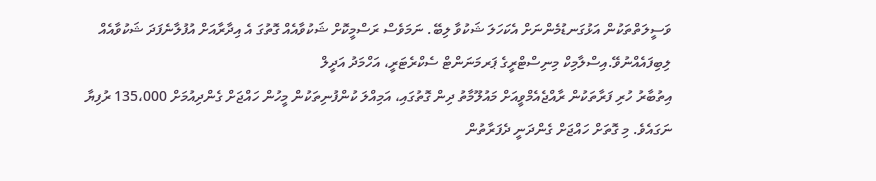ވަސީލަތްތަކުން އަޅުގަނޑުމެންނަށް އެކަހަލަ ޝަކުވާ ލިބޭ. ނަމަވެސް ރަސްމީކޮށް ޝަކުވާއެއް ގޮތުގަ އެ އިދާރާއަށް އުފުލާނެފަދަ ޝަކުވާއެއް ލިބިފައެއްނުވޭ.އިސްލާމިކް މިނިސްޓްރީގެ ޕަރމަނަންޓް ސެކްރެޓަރީ، އަހްމަދު އަދީލް
އިތުބާރު ހުރި ފަރާތަކުން ރާއްޖެއެމްވީއަށް މައުލޫމާތު ދިން ގޮތުގައި، އަމިއްލަ ކުންފުނިތަކުން މީހުން ހައްޖަށް ގެންދިއުމަށް 135،000 ރުފިޔާ ނަގައެވެ. މި ގޮތަށް ހައްޖަށް ގެންދަނީ ދެފަރާތުން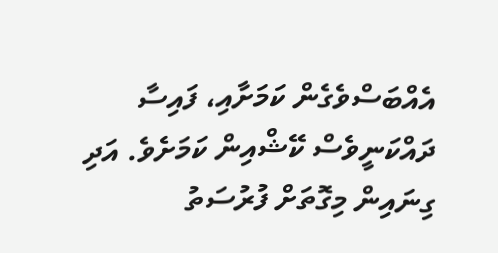އެއްބަސްވެގެން ކަމަށާއި، ފައިސާ ދައްކަނީވެސް ކޭޝްއިން ކަމަށެވެ. އަދި ގިނައިން މިގޮތަށް ފުރުސަތު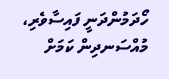ހޯދަމުންދަނީ ފައިސާވެރި، މުއްސަނދިން ކަމަށް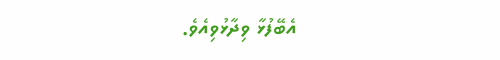އެބޭފުޅާ ވިދާޅުވިއެވެ.